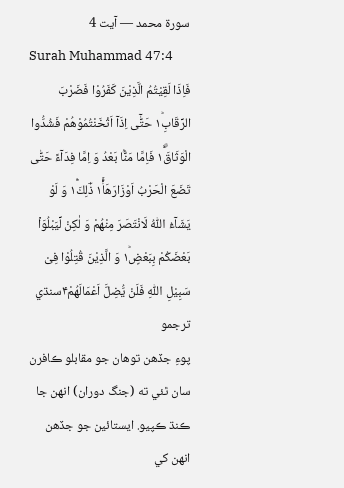سورة محمد — آيت 4
Surah Muhammad 47:4
فَاِذَا لَقِیْتُمُ الَّذِیْنَ كَفَرُوْا فَضَرْبَ الرِّقَابِ١ؕ حَتّٰۤى اِذَاۤ اَثْخَنْتُمُوْهُمْ فَشُدُّوا الْوَثَاقَ١ۙۗ فَاِمَّا مَنًّۢا بَعْدُ وَ اِمَّا فِدَآءً حَتّٰى تَضَعَ الْحَرْبُ اَوْزَارَهَا١ۛ۫ۚ۬ ذٰؔلِكَ١ۛؕ وَ لَوْ یَشَآءُ اللّٰهُ لَانْتَصَرَ مِنْهُمْ وَ لٰكِنْ لِّیَبْلُوَاۡ بَعْضَكُمْ بِبَعْضٍ١ؕ وَ الَّذِیْنَ قُتِلُوْا فِیْ سَبِیْلِ اللّٰهِ فَلَنْ یُّضِلَّ اَعْمَالَهُمْ۴سنڌي ترجمو
پوءِ جڏهن توهان جو مقابلو ڪافرن سان ٿئي ته (جنگ دوران) انهن جا ڪنڌ ڪپيو. ايستائين جو جڏهن انهن کي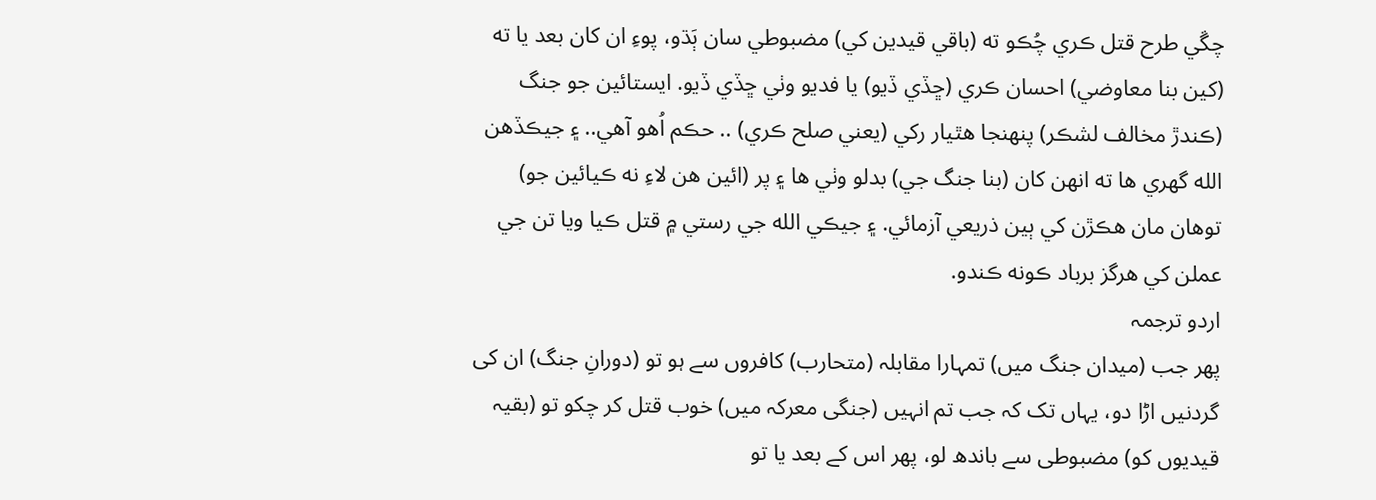چڱي طرح قتل ڪري چُڪو ته (باقي قيدين کي) مضبوطي سان ٻَڌو، پوءِ ان کان بعد يا ته (کين بنا معاوضي) احسان ڪري (ڇڏي ڏيو) يا فديو وٺي ڇڏي ڏيو. ايستائين جو جنگ (ڪندڙ مخالف لشڪر) پنهنجا هٿيار رکي (يعني صلح ڪري) .. حڪم اُهو آهي.. ۽ جيڪڏهن الله گهري ها ته انهن کان (بنا جنگ جي) بدلو وٺي ها ۽ پر (ائين هن لاءِ نه ڪيائين جو) توهان مان هڪڙن کي ٻين ذريعي آزمائي. ۽ جيڪي الله جي رستي ۾ قتل ڪيا ويا تن جي عملن کي هرگز برباد ڪونه ڪندو.
اردو ترجمہ
پھر جب (میدان جنگ میں) تمہارا مقابلہ (متحارب) کافروں سے ہو تو (دورانِ جنگ) ان کی گردنیں اڑا دو، یہاں تک کہ جب تم انہیں (جنگی معرکہ میں) خوب قتل کر چکو تو (بقیہ قیدیوں کو) مضبوطی سے باندھ لو، پھر اس کے بعد یا تو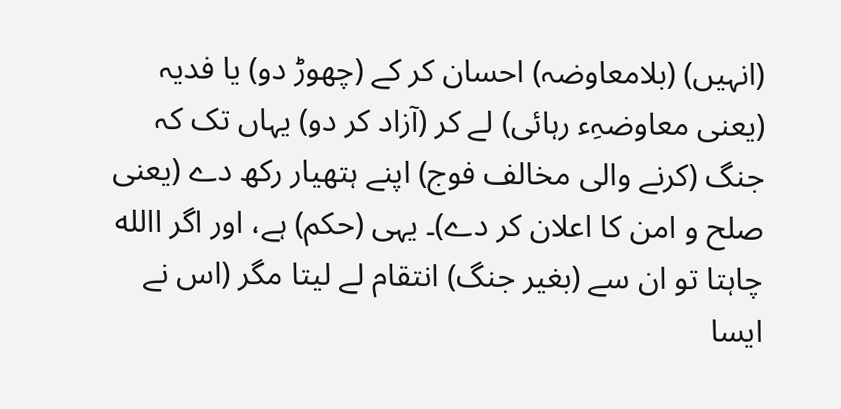(انہیں) (بلامعاوضہ) احسان کر کے (چھوڑ دو) یا فدیہ (یعنی معاوضہِء رہائی) لے کر (آزاد کر دو) یہاں تک کہ جنگ (کرنے والی مخالف فوج) اپنے ہتھیار رکھ دے (یعنی صلح و امن کا اعلان کر دے)۔ یہی (حکم) ہے، اور اگر االله چاہتا تو ان سے (بغیر جنگ) انتقام لے لیتا مگر (اس نے ایسا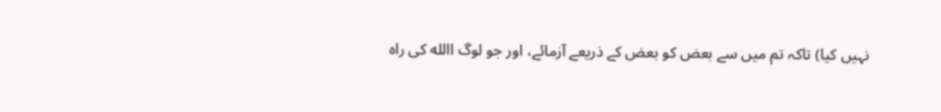نہیں کیا) تاکہ تم میں سے بعض کو بعض کے ذریعے آزمائے، اور جو لوگ االله کی راہ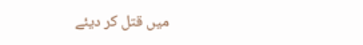میں قتل کر دیئے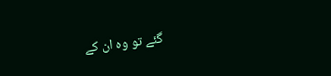گئے تو وہ ان کے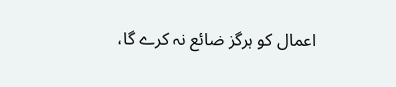اعمال کو ہرگز ضائع نہ کرے گا،